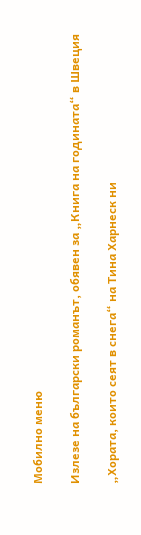Мобилно меню

Излезе на български романът, обявен за „Книга на годината“ в Швеция

„Хората, които сеят в снега“ на Тина Харнеск ни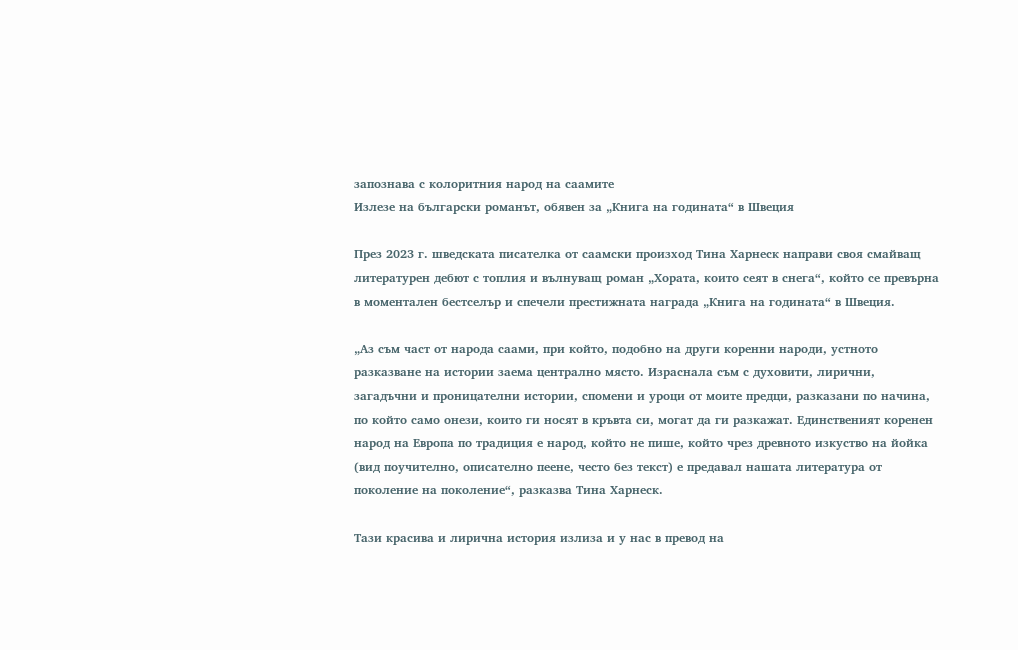запознава с колоритния народ на саамите
Излезе на български романът, обявен за „Книга на годината“ в Швеция

През 2023 г. шведската писателка от саамски произход Тина Харнеск направи своя смайващ литературен дебют с топлия и вълнуващ роман „Хората, които сеят в снега“, който се превърна в моментален бестселър и спечели престижната награда „Книга на годината“ в Швеция.

„Аз съм част от народа саами, при който, подобно на други коренни народи, устното разказване на истории заема централно място. Израснала съм с духовити, лирични, загадъчни и проницателни истории, спомени и уроци от моите предци, разказани по начина, по който само онези, които ги носят в кръвта си, могат да ги разкажат. Единственият коренен народ на Европа по традиция е народ, който не пише, който чрез древното изкуство на йойка (вид поучително, описателно пеене, често без текст) е предавал нашата литература от поколение на поколение“, разказва Тина Харнеск.

Тази красива и лирична история излиза и у нас в превод на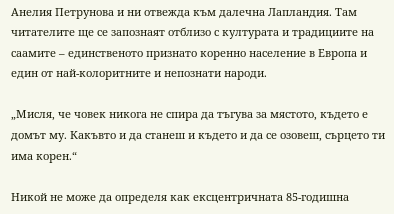Анелия Петрунова и ни отвежда към далечна Лапландия. Там читателите ще се запознаят отблизо с културата и традициите на саамите – единственото признато коренно население в Европа и един от най-колоритните и непознати народи.

„Мисля, че човек никога не спира да тъгува за мястото, където е домът му. Какъвто и да станеш и където и да се озовеш, сърцето ти има корен.“

Никой не може да определя как ексцентричната 85-годишна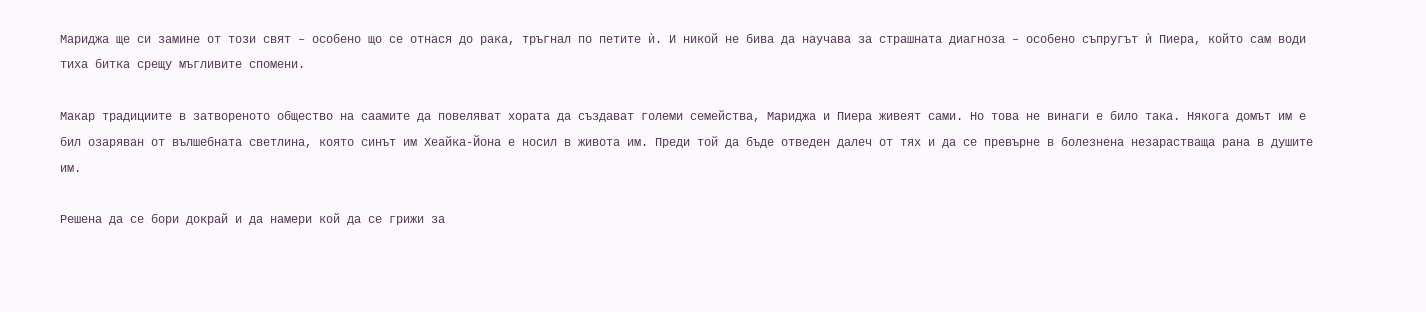Мариджа ще си замине от този свят – особено що се отнася до рака, тръгнал по петите ѝ. И никой не бива да научава за страшната диагноза – особено съпругът ѝ Пиера, който сам води тиха битка срещу мъгливите спомени.

Макар традициите в затвореното общество на саамите да повеляват хората да създават големи семейства, Мариджа и Пиера живеят сами. Но това не винаги е било така. Някога домът им е бил озаряван от вълшебната светлина, която синът им Хеайка-Йона е носил в живота им. Преди той да бъде отведен далеч от тях и да се превърне в болезнена незарастваща рана в душите им.

Решена да се бори докрай и да намери кой да се грижи за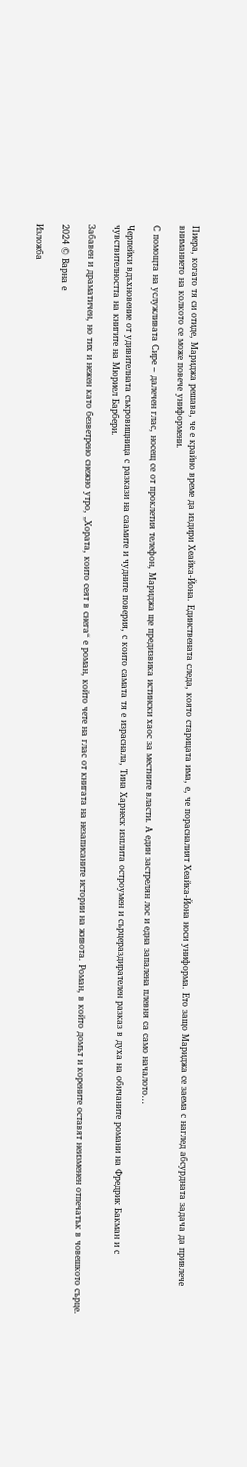Пиера, когато тя си отиде, Мариджа решава, че е крайно време да издири Хеайка-Йона. Единствената следа, която старицата има, е, че порасналият Хеайка-Йона носи униформа. Ето защо Мариджа се заема с наглед абсурдната задача да привлече вниманието на колкото се може повече униформени.

С помощта на услужливата Сире – далечен глас, носещ се от проклетия телефон, Мариджа ще предизвика истински хаос за местните власти. А един застрелян лос и една запалена плевня са само началото…

Черпейки вдъхновение от удивителната съкровищница с разкази на саамите и чудните поверия, с които самата тя е израснала, Тина Харнеск изплита остроумен и сърцераздирателен разказ в духа на обичаните романи на Фредрик Бакман и с чувствителността на книгите на Мюриел Барбери.

Забавен и драматичен, но тих и нежен като безветрено снежно утро, „Хората, които сеят в снега“ е роман, който чете на глас от книгата на незаписаните истории на живота. Роман, в който домът и корените оставят неизменен отпечатък в човешкото сърце.

2024 © Варна е

Изложба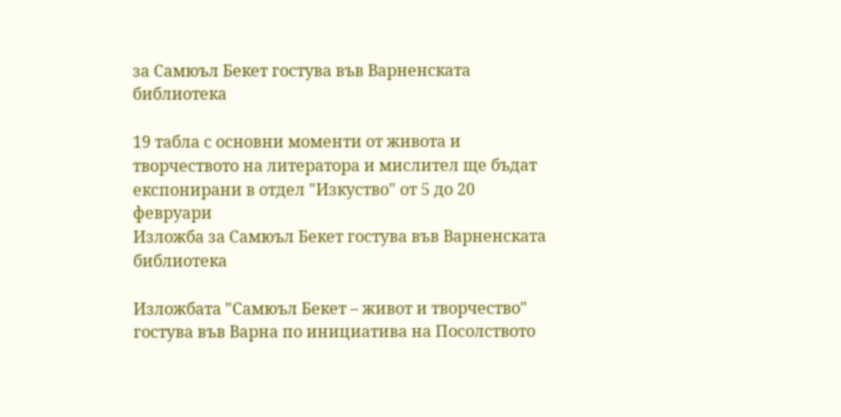за Самюъл Бекет гостува във Варненската библиотека

19 табла с основни моменти от живота и творчеството на литератора и мислител ще бъдат експонирани в отдел "Изкуство" от 5 до 20 февруари
Изложба за Самюъл Бекет гостува във Варненската библиотека

Изложбата "Самюъл Бекет – живот и творчество" гостува във Варна по инициатива на Посолството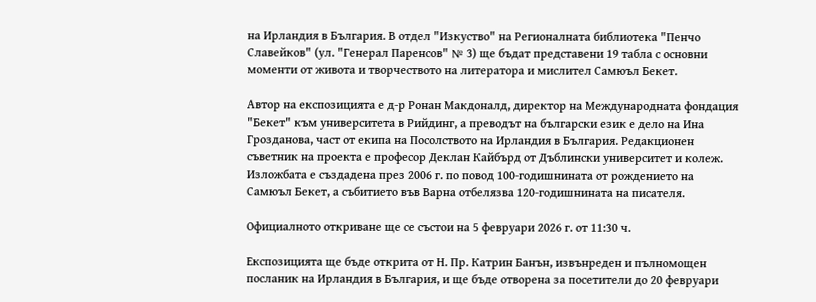на Ирландия в България. В отдел "Изкуство" на Регионалната библиотека "Пенчо Славейков" (ул. "Генерал Паренсов" № 3) ще бъдат представени 19 табла с основни моменти от живота и творчеството на литератора и мислител Самюъл Бекет.

Автор на експозицията е д-р Ронан Макдоналд, директор на Международната фондация "Бекет" към университета в Рийдинг, а преводът на български език е дело на Ина Грозданова, част от екипа на Посолството на Ирландия в България. Редакционен съветник на проекта е професор Деклан Кайбърд от Дъблински университет и колеж. Изложбата е създадена през 2006 г. по повод 100-годишнината от рождението на Самюъл Бекет, а събитието във Варна отбелязва 120-годишнината на писателя.

Официалното откриване ще се състои на 5 февруари 2026 г. от 11:30 ч.

Експозицията ще бъде открита от Н. Пр. Катрин Банън, извънреден и пълномощен посланик на Ирландия в България, и ще бъде отворена за посетители до 20 февруари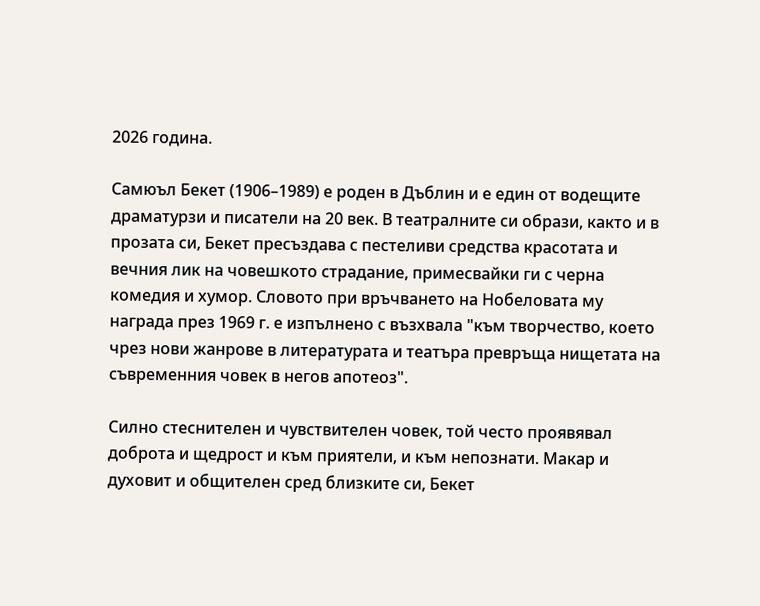2026 година.

Самюъл Бекет (1906–1989) е роден в Дъблин и е един от водещите драматурзи и писатели на 20 век. В театралните си образи, както и в прозата си, Бекет пресъздава с пестеливи средства красотата и вечния лик на човешкото страдание, примесвайки ги с черна комедия и хумор. Словото при връчването на Нобеловата му награда през 1969 г. е изпълнено с възхвала "към творчество, което чрез нови жанрове в литературата и театъра превръща нищетата на съвременния човек в негов апотеоз".

Силно стеснителен и чувствителен човек, той често проявявал доброта и щедрост и към приятели, и към непознати. Макар и духовит и общителен сред близките си, Бекет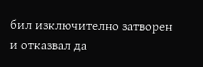бил изключително затворен и отказвал да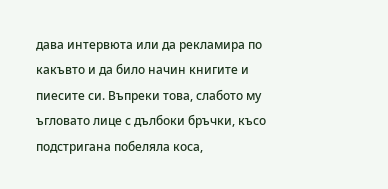дава интервюта или да рекламира по какъвто и да било начин книгите и пиесите си. Въпреки това, слабото му ъгловато лице с дълбоки бръчки, късо подстригана побеляла коса,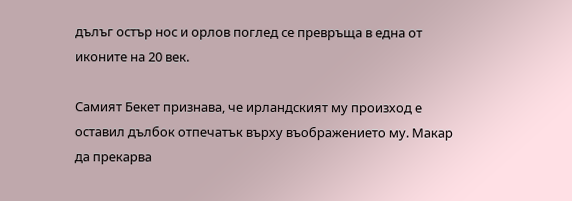дълъг остър нос и орлов поглед се превръща в една от иконите на 20 век.

Самият Бекет признава, че ирландският му произход е оставил дълбок отпечатък върху въображението му. Макар да прекарва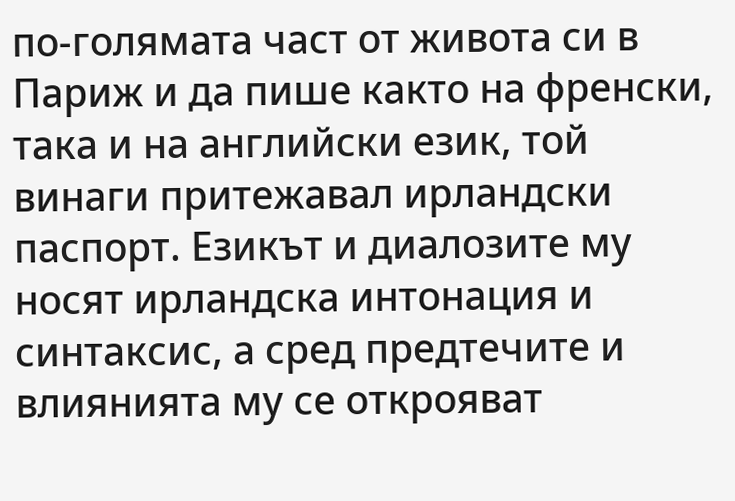по-голямата част от живота си в Париж и да пише както на френски, така и на английски език, той винаги притежавал ирландски паспорт. Езикът и диалозите му носят ирландска интонация и синтаксис, а сред предтечите и влиянията му се открояват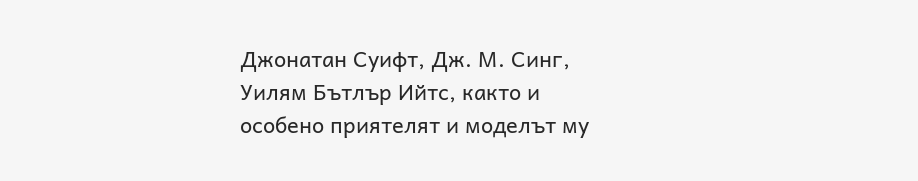Джонатан Суифт, Дж. М. Синг, Уилям Бътлър Ийтс, както и особено приятелят и моделът му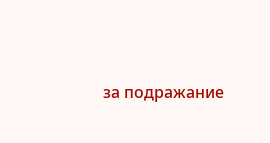за подражание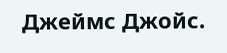Джеймс Джойс.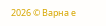2026 © Варна е